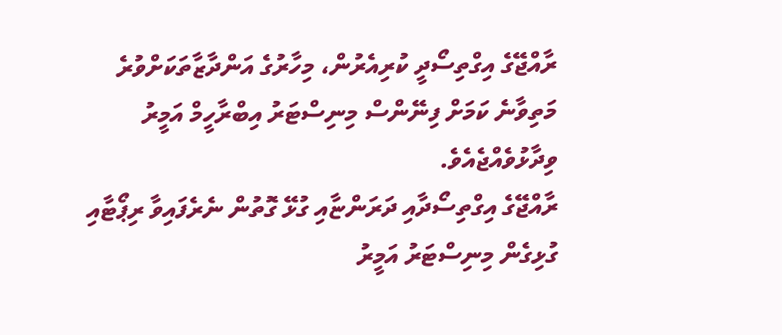ރާއްޖޭގެ އިގްތިސޯދީ ކުރިއެރުން، މިހާރުގެ އަންދާޒާތަކަށްވުރެ މަތިވާނެ ކަމަށް ފިނޭންސް މިނިސްޓަރު އިބްރާހީމް އަމީރު ވިދާޅުވެއްޖެއެވެ.
ރާއްޖޭގެ އިގްތިސޯދާއި ދަރަންޏާއި ގުޅޭ ގޮތުން ނެރެފައިވާ ރިޕޯޓާއި ގުޅިގެން މިނިސްޓަރު އަމީރު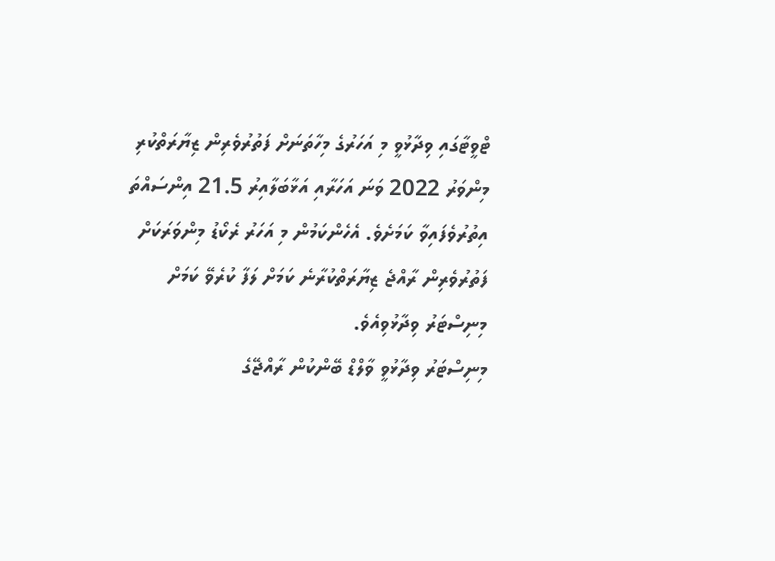ޓްވީޓާގައި ވިދާޅުވީ މި އަހަރުގެ މިހާތަނަށް ފަތުރުވެރިން ޒިޔާރަތްކުރި މިންވަރު 2022 ވަނަ އަހަރާއި އަޅާބަލާއިރު 21.5 އިންސައްތަ އިތުރުވެފައިވާ ކަމަށެވެ. އެހެންކަމުން މި އަހަރު ރެކޯޑު މިންވަރަކަށް ފަތުރުވެރިން ރާއްޖެ ޒިޔާރަތްކުރާނެ ކަމަށް ލަފާ ކުރެވޭ ކަމަށް މިނިސްޓަރު ވިދާޅުވިއެވެ.
މިނިސްޓަރު ވިދާޅުވީ ވާލްޑް ބޭންކުން ރާއްޖޭގެ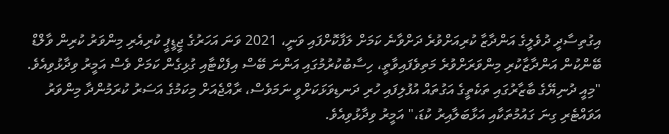އިގުތިސާދީ ދުވެލީގެ އަންދާޒާ ކުރިއަށްވުރެ ދަށްވާނެ ކަމަށް ލަފާކޮށްފައި ވަނީ، 2021 ވަނަ އަހަރުގެ ޖީޑީޕީ ކުރިއެރި މިންވަރު ކުރިން ވާލްޑް ބޭންކުން އަންދާޒާކުރި މިންވަރަށްވުރެ މަތިވެފައިވާތީ، ހިސާބުކުރުމުގައި އަންނަ ބޭސް އިފެކްޓާއި ގުޅިގެން ކަމަށް ވެސް އަމީރު ވިދާޅުވިއެވެ.
"މިއީ ދުނިޔޭގެ ބާޒާރުގައި ތަކެތީގެ އަގުތައް އުފުލިފައި ހުރި ދަނޑިވަޅަކަށްވީ ނަމަވެސް، ރާއްޖެއަށް މިކަމުގެ އަސަރު ކުރަމުންދާ މިންވަރު އަވައްޓެރި ގިނަ ގައުމުތަކާއި އަޅާބަލާއިރު ކުޑަ،" އަމީރު ވިދާޅުވިއެވެ.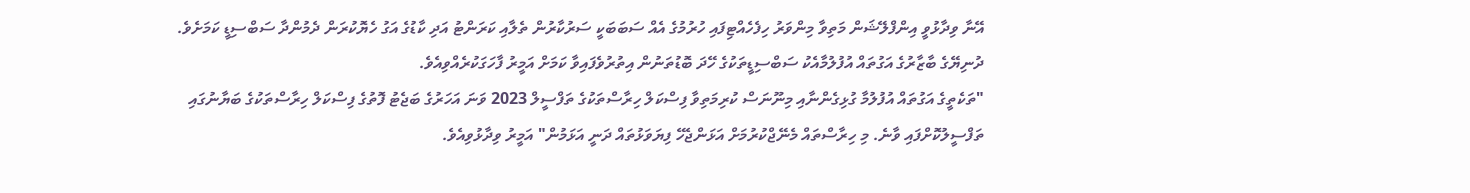އޭނާ ވިދާޅުވީ އިންފްލޭޝަން މަތިވާ މިންވަރު ހިފެހެއްޓިފައި ހުރުމުގެ އެއް ސަބަބަކީ ސަރުކާރުން ތެލާއި ކަރަންޓު އަދި ކާޑުގެ އަގު ހެޔޮކުރަން ދެމުންދާ ސަބްސިޑީ ކަމަށެވެ. ދުނިޔޭގެ ބާޒާރުގެ އަގުތައް އުފުލުމާއެކު ސަބްސިޑީތަކުގެ ހޭދަ ބޮޑުތަނުން އިތުރުވެފައިވާ ކަމަށް އަމީރު ފާހަގަކުރެއްވިއެވެ.
"ތަކެތީގެ އަގުތައް އުފުލުމާ ގުޅިގެންނާއި މިނޫނަސް ކުރިމަތިވާ ފިސްކަލް ހިރާސްތަކުގެ ތަފްސީލް 2023 ވަނަ އަހަރުގެ ބަޖެޓު ފޮތުގެ ފިސްކަލް ހިރާސްތަކުގެ ބަޔާނުގައި ތަފްސީލުކޮށްފައި ވާނެ. މި ހިރާސްތައް މެނޭޖްކުރުމަށް އަޅަންޖެހޭ ފިޔަވަޅުތައް ދަނީ އަޅަމުން" އަމީރު ވިދާޅުވިއެވެ.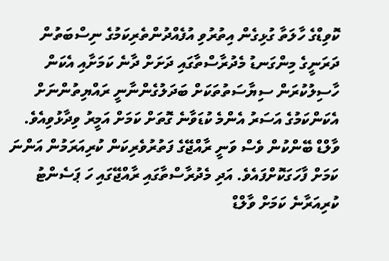ކޮވިޑްގެ ހާލަތާ ގުޅިގެން އިތުރުވި އުފެއްދުންތެރިކަމުގެ ނިސްބަތުން ދަރަނީގެ މިންގަނޑު މެދުރާސްތާގައި ދަށަށް ދާނެ ކަމަށާއި އެކަން ހާސިލުކުރަން ސިޔާސަތުތަކަށް ބަދަލުގެންނާނީ ރައްޔިތުންނަށް އެކަންކަމުގެ އަސަރު އެންމެ ކުޑަވާނެ ގޮތަށް ކަމަށް އަމީރު ވިދާޅުވިއެވެ.
ވާލްޑް ބޭންކުން ވެސް ވަނީ ރާއްޖޭގެ ފަތުރުވެރިކަން ކުރިއަރަމުން އަންނަ ކަމަށް ފާހަގަކޮށްފައެވެ. އަދި މެދުރާސްތާގައި ރާއްޖޭގައި ހަ ޕަސެންޓު ކުރިއަރާނެ ކަމަށް ވާލްޑް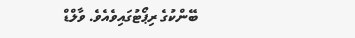ބޭންކުގެ ރިޕޯޓުގައިވެއެވެ. ވާލްޑް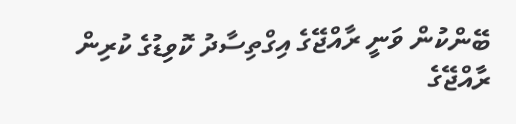ބޭންކުން ވަނީ ރާއްޖޭގެ އިގްތިސާދު ކޮވިޑުގެ ކުރިން ރާއްޖޭގެ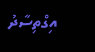އިގްތިސާދު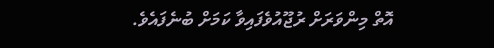އޮތް މިންވަރަށް ރުޖޫއުވެފައިވާ ކަމަށް ބުނެފައެވެ.